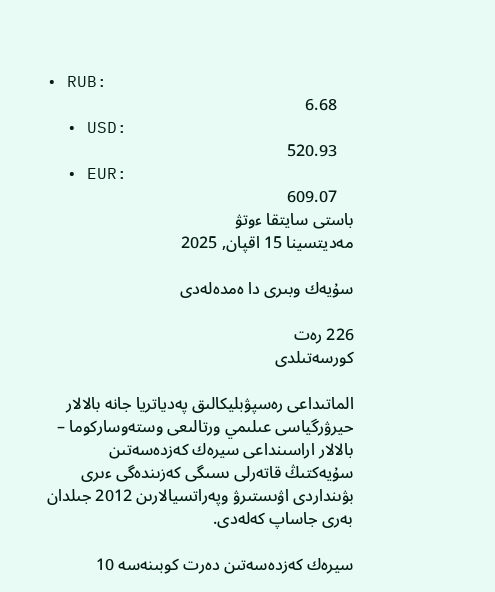• RUB:
    6.68
  • USD:
    520.93
  • EUR:
    609.07
باستى سايتقا ءوتۋ
مەديتسينا 15 اقپان, 2025

سۇيەك وبىرى دا ەمدەلەدى

226 رەت
كورسەتىلدى

الماتىداعى رەسپۋبليكالىق پەدياتريا جانە بالالار حيرۋرگياسى عىلىمي ورتالىعى وستەوساركوما – بالالار اراسىنداعى سيرەك كەزدەسەتىن سۇيەكتىڭ قاتەرلى ىسىگى كەزىندەگى ءىرى بۋىنداردى اۋىستىرۋ وپەراتسيالارىن 2012 جىلدان بەرى جاساپ كەلەدى.

سيرەك كەزدەسەتىن دەرت كوبىنەسە 10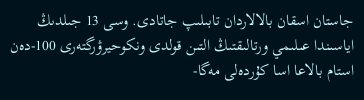جاستان اسقان بالالاردان تابىلىپ جاتادى. وسى 13 جىلدىڭ اياسىندا عىلىمي ورتالىقتىڭ التىن قولدى ونكوحيرۋرگتەرى 100-دەن استام بالاعا اسا كۇردەلى مەگا-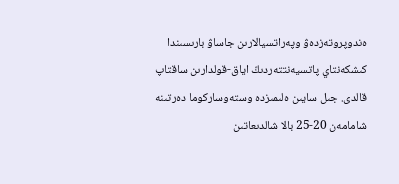ەندوپروتەزدەۋ وپەراتسيالارىن جاساۋ بارىسىندا كىشكەنتاي پاتسيەنتتەردىڭ اياق-قولدارىن ساقتاپ قالدى. جىل سايىن ەلىمىزدە وستەوساركوما دەرتىنە شامامەن 20-25 بالا شالدىعاتىن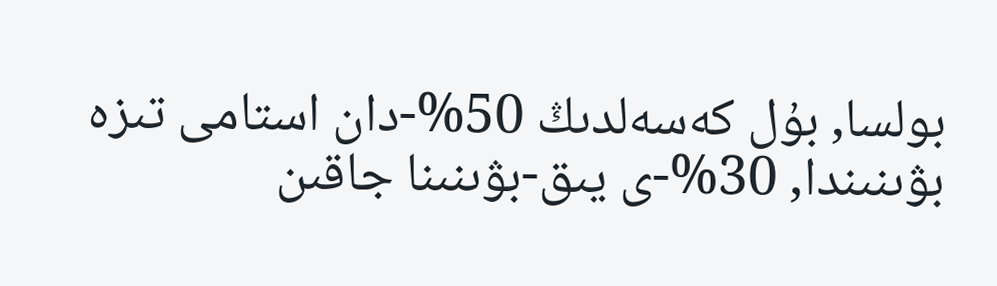بولسا, بۇل كەسەلدىڭ 50%-دان استامى تىزە بۋىنىندا, 30%-ى يىق-بۋىنىنا جاقىن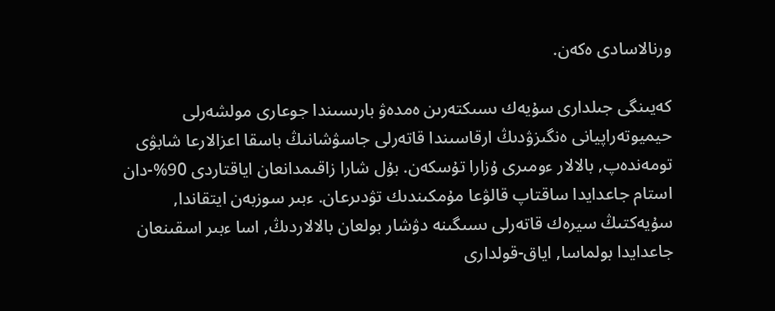ورنالاسادى ەكەن.

كەيىنگى جىلدارى سۇيەك ىسىكتەرىن ەمدەۋ بارىسىندا جوعارى مولشەرلى حيميوتەراپيانى ەنگىزۋدىڭ ارقاسىندا قاتەرلى جاسۋشانىڭ باسقا اعزالارعا شابۋى تومەندەپ, بالالار ءومىرى ۇزارا تۇسكەن. بۇل شارا زاقىمدانعان اياقتاردى 90%-دان استام جاعدايدا ساقتاپ قالۋعا مۇمكىندىك تۋدىرعان. ءبىر سوزبەن ايتقاندا, سۇيەكتىڭ سيرەك قاتەرلى ىسىگىنە دۋشار بولعان بالالاردىڭ, اسا ءبىر اسقىنعان جاعدايدا بولماسا, اياق-قولدارى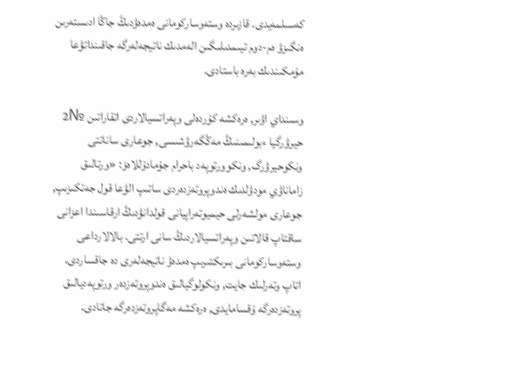كەسىلمەيدى. قازىردە وستەوساركومانى ەمدەۋدىڭ جاڭا ادىستەرىن ەنگىزۋ ەم-دوم تيىمدىلىگىن الەمدىك ناتيجەلەرگە جاقىنداتۋعا مۇمكىندىك بەرە باستادى.

وسىنداي اۋىر, ەرەكشە كۇردەلى وپەراتسيالاردى اتقاراتىن №2 حيرۋرگيا ءبولىمىنىڭ مەڭگەرۋشىسى, جوعارى ساناتتى ونكوحيرۋرگ, ونكوورتوپەد باحرام جۇمادۇللاەۆ: «ورتالىق زاماناۋي مودۋلدىك ەندوپروتەزدەردى ساتىپ الۋعا قول جەتكىزىپ, جوعارى مولشەرلى حيميوتەراپيانى قولدانۋدىڭ ارقاسىندا اعزانى ساقتاپ قالاتىن وپەراتسيالاردىڭ سانى ارتتى. بالالارداعى وستەوساركومانى بىرىكتىرىپ ەمدەۋ ناتيجەلەرى دە جاقساردى. اتاپ وتەرلىك جايت, ونكولوگيالىق ەندوپروتەزدەر ورتوپەديالىق پروتەزدەرگە ۇقسامايدى, ەرەكشە مەگاپروتەزدەرگە جاتادى.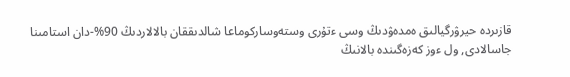قازىردە حيرۋرگيالىق ەمدەۋدىڭ وسى ءتۇرى وستەوساركوماعا شالدىققان بالالاردىڭ 90%-دان استامىنا جاسالادى, ول ءوز كەزەگىندە بالانىڭ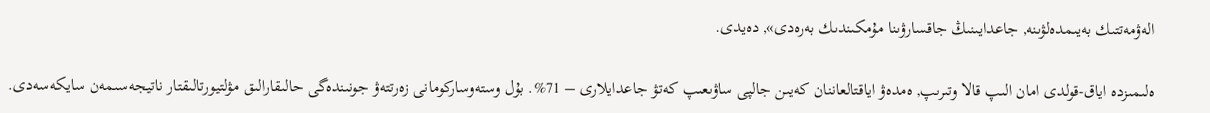الەۋمەتتىك بەيىمدەلۋىنە, جاعدايىنىڭ جاقسارۋىنا مۇمكىندىك بەرەدى», دەيدى.

ەلىمىزدە اياق-قولدى امان الىپ قالا وتىرىپ, ەمدەۋ اياقتالعاننان كەيىن جالپى ساۋىعىپ كەتۋ جاعدايلارى – 71%. بۇل وستەوساركومانى زەرتتەۋ جونىندەگى حالىقارالىق مۋلتيورتالىقتار ناتيجەسىمەن سايكەسەدى.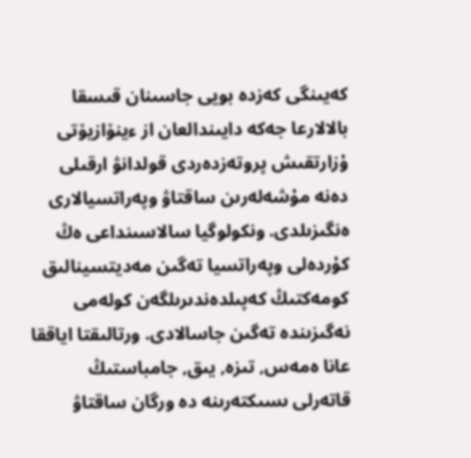كەيىنگى كەزدە بويى جاسىنان قىسقا بالالارعا جەكە دايىندالعان از ءينۆازيۆتى ۇزارتقىش پروتەزدەردى قولدانۋ ارقىلى دەنە مۇشەلەرىن ساقتاۋ وپەراتسيالارى ەنگىزىلدى. ونكولوگيا سالاسىنداعى ەڭ كۇردەلى وپەراتسيا تەگىن مەديتسينالىق كومەكتىڭ كەپىلدەندىرىلگەن كولەمى نەگىزىندە تەگىن جاسالادى. ورتالىقتا اياققا عانا ەمەس, تىزە, يىق, جامباستىڭ قاتەرلى ىسىكتەرىنە دە ورگان ساقتاۋ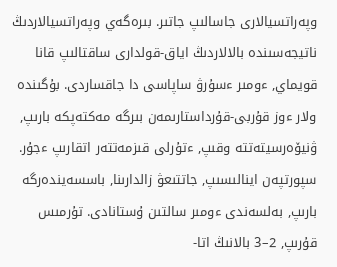وپەراتسيالارى جاسالىپ جاتىر. بىرەگەي وپەراتسيالاردىڭ ناتيجەسىندە بالالاردىڭ اياق-قولدارى ساقتالىپ قانا قويماي, ءومىر ءسۇرۋ ساپاسى دا جاقساردى. بۇگىندە ولار ءوز قۇربى-قۇرداستارىمەن بىرگە مەكتەپكە بارىپ, ۋنيۆەرسيتەتتە وقىپ, ءتۇرلى قىزمەتتەر اتقارىپ ءجۇر. سپورتپەن اينالىسىپ, جاتتىعۋ زالدارىنا, باسسەيندەرگە بارىپ, بەلسەندى ءومىر سالتىن ۇستانادى. تۇرمىس قۇرىپ, 2–3 بالانىڭ اتا-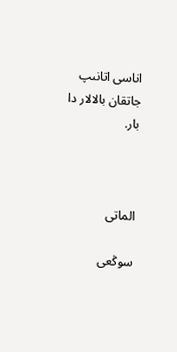اناسى اتانىپ جاتقان بالالار دا بار.



الماتى

سوڭعى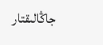جاڭالىقتار